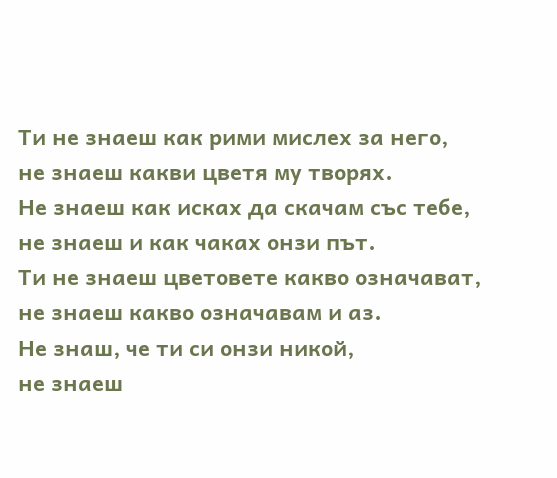Ти не знаеш как рими мислех за него,
не знаеш какви цветя му творях.
Не знаеш как исках да скачам със тебе,
не знаеш и как чаках онзи път.
Ти не знаеш цветовете какво означават,
не знаеш какво означавам и аз.
Не знаш, че ти си онзи никой,
не знаеш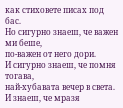как стиховете писах под бас.
Но сигурно знаеш, че важен ми беше,
по-важен от него дори.
И сигурно знаеш, че помня тогава,
най-хубавата вечер в света.
И знаеш, че мразя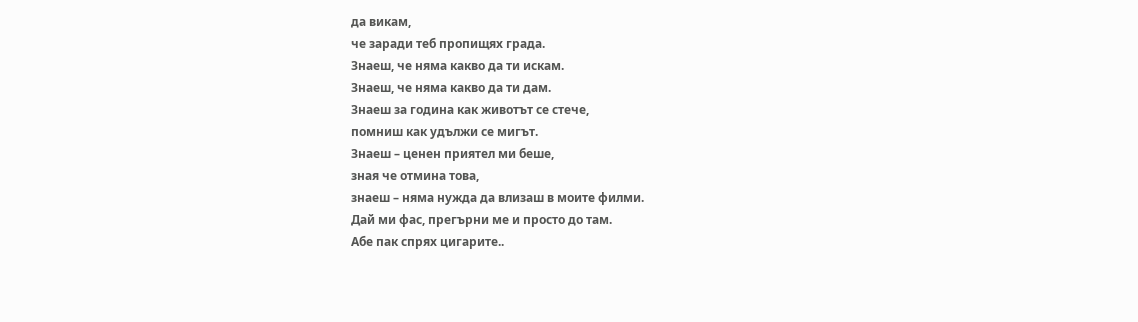да викам,
че заради теб пропищях града.
Знаеш, че няма какво да ти искам.
Знаеш, че няма какво да ти дам.
Знаеш за година как животът се стече,
помниш как удължи се мигът.
Знаеш – ценен приятел ми беше,
зная че отмина това,
знаеш – няма нужда да влизаш в моите филми.
Дай ми фас, прегърни ме и просто до там.
Абе пак спрях цигарите..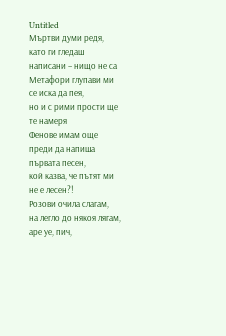Untitled
Мъртви думи редя,
като ги гледаш написани – нищо не са
Метафори глупави ми се иска да пея,
но и с рими прости ще те намеря
Фенове имам още преди да напиша първата песен,
кой казва, че пътят ми не е лесен?!
Розови очила слагам,
на легло до някоя лягам,
аре уе, пич,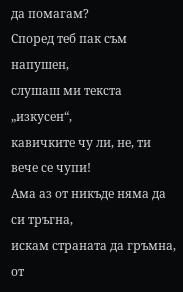да помагам?
Според теб пак съм напушен,
слушаш ми текста „изкусен“,
кавичките чу ли, не, ти вече се чупи!
Ама аз от никъде няма да си тръгна,
искам страната да гръмна,
от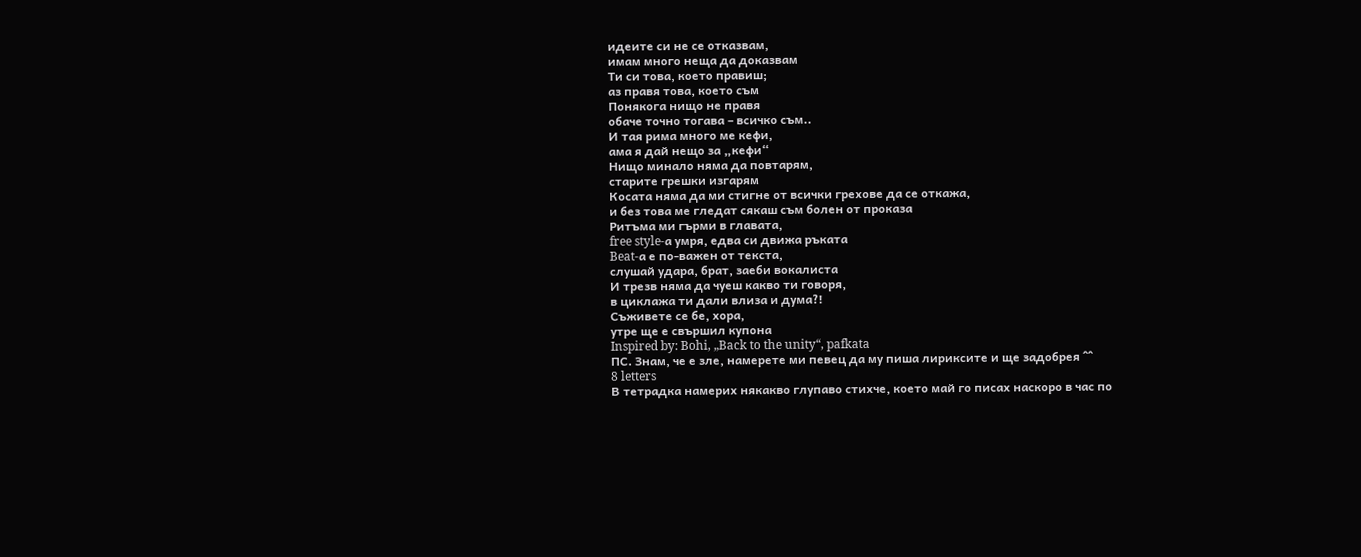идеите си не се отказвам,
имам много неща да доказвам
Ти си това, което правиш;
аз правя това, което съм
Понякога нищо не правя
обаче точно тогава – всичко съм..
И тая рима много ме кефи,
ама я дай нещо за „кефи“
Нищо минало няма да повтарям,
старите грешки изгарям
Косата няма да ми стигне от всички грехове да се откажа,
и без това ме гледат сякаш съм болен от проказа
Ритъма ми гърми в главата,
free style-а умря, едва си движа ръката
Beat-а е по-важен от текста,
слушай удара, брат, заеби вокалиста
И трезв няма да чуеш какво ти говоря,
в циклажа ти дали влиза и дума?!
Съживете се бе, хора,
утре ще е свършил купона
Inspired by: Bohi, „Back to the unity“, pafkata
ПС. Знам, че е зле, намерете ми певец да му пиша лириксите и ще задобрея ^^
8 letters
В тетрадка намерих някакво глупаво стихче, което май го писах наскоро в час по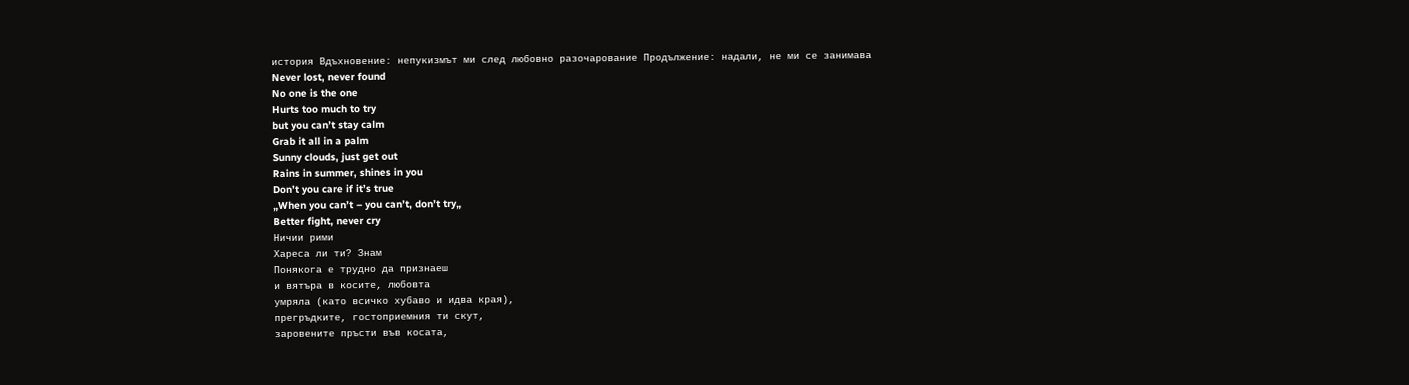история Вдъхновение: непукизмът ми след любовно разочарование Продължение: надали, не ми се занимава
Never lost, never found
No one is the one
Hurts too much to try
but you can’t stay calm
Grab it all in a palm
Sunny clouds, just get out
Rains in summer, shines in you
Don’t you care if it’s true
„When you can’t – you can’t, don’t try„
Better fight, never cry
Ничии рими
Хареса ли ти? Знам
Понякога е трудно да признаеш
и вятъра в косите, любовта
умряла (като всичко хубаво и идва края),
прегръдките, гостоприемния ти скут,
заровените пръсти във косата,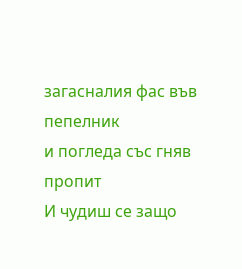загасналия фас във пепелник
и погледа със гняв пропит
И чудиш се защо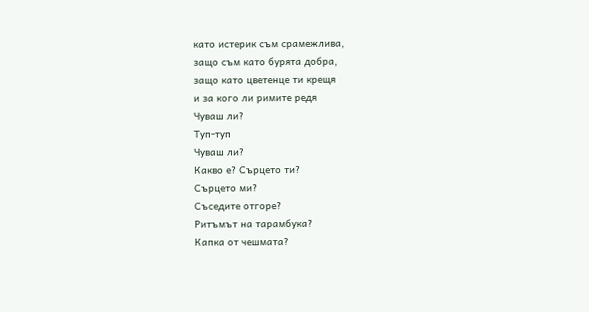като истерик съм срамежлива,
защо съм като бурята добра,
защо като цветенце ти крещя
и за кого ли римите редя
Чуваш ли?
Туп-туп
Чуваш ли?
Какво е? Сърцето ти?
Сърцето ми?
Съседите отгоре?
Ритъмът на тарамбука?
Капка от чешмата?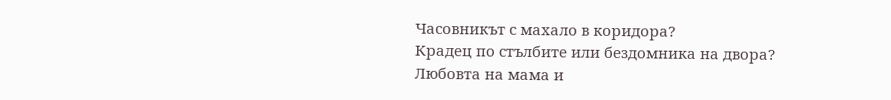Часовникът с махало в коридора?
Крадец по стълбите или бездомника на двора?
Любовта на мама и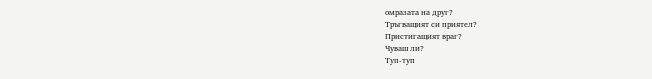омразата на друг?
Тръгващият си приятел?
Пристигащият враг?
Чуваш ли?
Туп-туп